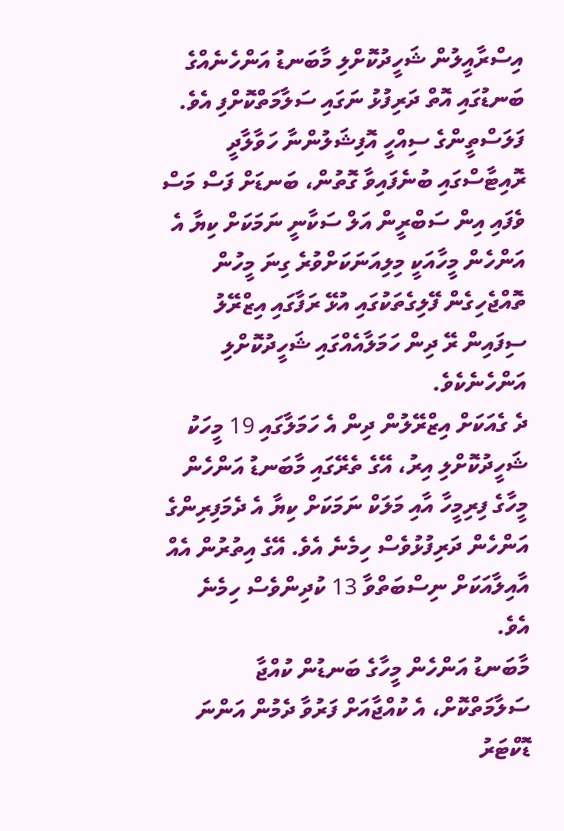އިސްރާއީލުން ޝަހީދުކޮށްލި މާބަނޑު އަންހެނެއްގެ ބަނޑުގައި އޮތް ދަރިފުޅު ނަގައި ސަލާމަތްކޮށްފި އެވެ.
ފަލަސްތީންގެ ސިއްހީ އޮފިޝަލުންނާ ހަވާލާދީ ރޮއިޓާސްގައި ބުނެފައިވާ ގޮތުން، ބަނޑަށް ފަސް މަސް ވެފައި އިން ސަބްރީން އަލް ސަކާނީ ނަމަކަށް ކިޔާ އެ އަންހެން މީހާއަކީ މިލިއަނަކަށްވުރެ ގިނަ މީހުން ތޮއްޖެހިގެން ފޭލިގެތަކުގައި އުޅޭ ރަފާގައި އިޒްރޭލު ސިފައިން ރޭ ދިން ހަމަލާއެއްގައި ޝަހީދުކޮށްލި އަންހެނެކެވެ.
ދެ ގެއަކަށް އިޒްރޭލުން ދިން އެ ހަމަލާގައި 19 މީހަކު ޝަހީދުކޮށްލި އިރު، އޭގެ ތެރޭގައި މާބަނޑު އަންހެން މީހާގެ ފިރިމީހާ އާއި މަލަކް ނަމަކަށް ކިޔާ އެ ދެމަފިރިންގެ އަންހެން ދަރިފުޅުވެސް ހިމެނެ އެވެ. އޭގެ އިތުރުން އެއް އާއިލާއަކަށް ނިސްބަތްވާ 13 ކުދިންވެސް ހިމެނެ އެވެ.
މާބަނޑު އަންހެން މީހާގެ ބަނޑުން ކުއްޖާ ސަލާމަތްކޮށް، އެ ކުއްޖާއަށް ފަރުވާ ދެމުން އަންނަ ޑޮކްޓަރު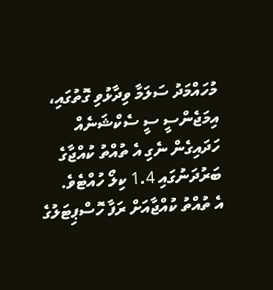މުހައްމަދު ސަލަމާ ވިދާޅުވި ގޮތުގައި، އިމަޖެންސީ ސީ ސެކްޝަނެއް ހަދައިގެން ނެގި އެ ތުއްތު ކުއްޖާގެ ބަރުދަނުގައި 1.4 ކިލޯ ހުއްޓެވެ.
އެ ތުއްތު ކުއްޖާއަށް ރަފާ ހޮސްޕިޓަލުގެ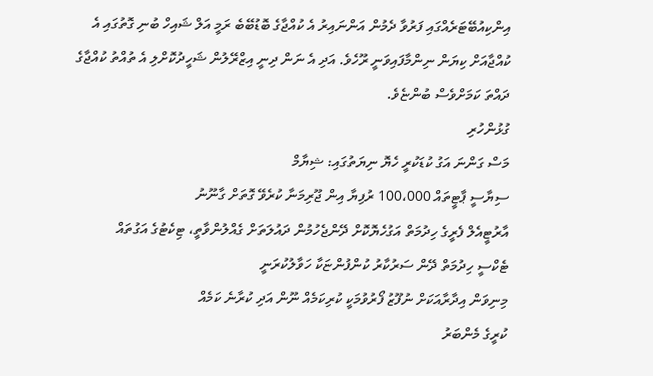އިންކިއުބޭޓަރެއްގައި ފަރުވާ ދެމުން އަންނައިރު އެ ކުއްޖާގެ ބޮޑުބޭބެ ރަމީ އަލް ޝައިހް ބުނި ގޮތުގައި އެ ކުއްޖާއަށް ކިޔަން ނިންމާފައިވަނީ ރޫހެވެ. އަދި އެ ނަން ދިނީ އިޒްރޭލުން ޝަހީދުކޮށްލި އެ ތުއްތު ކުއްޖާގެ ދައްތަ ކަމަށްވެސް ބުންޏެވެ.
ގުޅުންހުރި
މަސް ގަންނަ އަގު ކުޑަކުރީ ހެޔޮ ނިޔަތުގައި: ޝިޔާމް
ސިޔާސީ ޕާޓީތައް 100،000 ރުފިޔާ އިން ޖޫރިމަނާ ކުރެވޭ ގޮތަށް ގާނޫނު
އާރުޓީއެލް ފެރީގެ ހިދުމަތް އަގުހެޔޮކޮށް ދޭންޖެހުމުން ދައުލަތަށް ގެއްލުންވާތީ، ޓިކެޓުގެ އަގުތައް
ޓެކްސީ ހިދުމަތް ދޭން ސަރުކާރު ކުންފުންޏަކާ ހަވާލުކުރަނީ
މިނިވަން އިދާރާއަކަށް ނުފޫޒު ފޯރުވުމަކީ ކުރިކަމެއް ނޫން އަދި ކުރާނެ ކަމެއް
ކުރީގެ މެންބަރު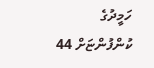ހަމީދުގެ ކުންފުންޏަށް 44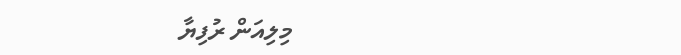މިލިއަން ރުފިޔާ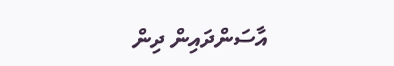އާސަންދައިން ދިން